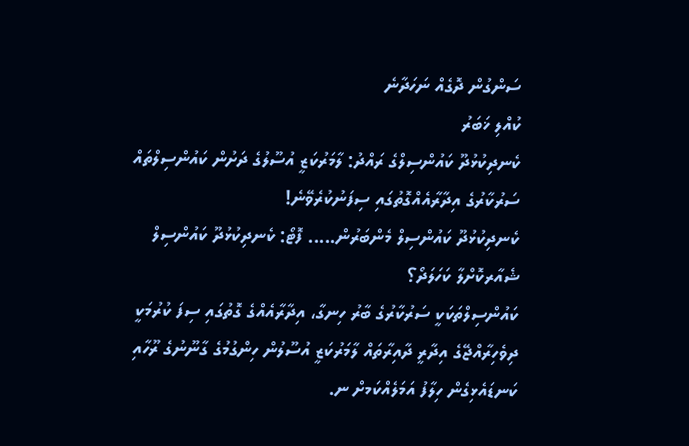ސަންގުން ދޮގެއް ނަހަދާނެ
ކުއްލި ޚަބަރު
ކެނދިކުޅުދޫ ކައުންސިލްގެ ރައްދު: ލާމަރުކަޒީ އުސޫލުގެ ދަށުން ކައުންސިލްތައް ސަރުކާރުގެ އިދާރާއެއްގޮތުގައި ސިފަނުކުރެވޭނެ!
ކެނދިކުޅުދޫ ކައުންސިލް މެންބަރުން..... ފޮޓޯ: ކެނދިކުޅުދޫ ކައުންސިލް
ޝެއާރކޮށްލާ ކަހަލަދޯ؟
ކައުންސިލްތަކަކީ ސަރުކާރުގެ ބާރު ހިނގާ، އިދާރާއެއްގެ ގޮތުގައި ސިފަ ކުރުމަކީ ދިވެހިރާއްޖޭގެ އިދާރީ ދާއިރާތައް ލާމަރުކަޒީ އުސޫލުން ހިންގުމުގެ ގާނޫނުގެ ރޫހާއި ކަނޑައެޅިގެން ހިލާފު އަމަލެއްކަމށް ނ.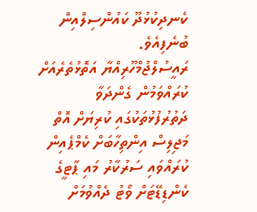ކެނދިކުޅުދޫ ކައުންސިލްއިން ބުނެފިއެވެ.
ރައީސުލްޖުމްހޫރިއްޔާ އަތޮޅުތެރެއަށް ކުރައްވަމުން ގެންދަވާ ދަތުރުފުޅުތަކުގައި ކުރިޔަށް އޮތް މަޖިލިސް އިންތިހާބަށް ކެމްޕެއިން ކުރައްވައި ސަރުކާރު މައި ޕާޓީގެ ކެންޑިޑޭޓަށް ވޯޓު ދެއްވުމަށް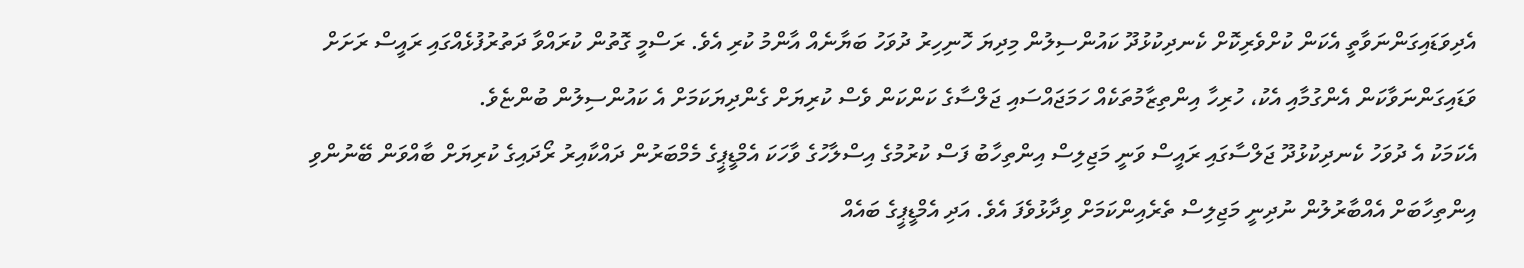އެދިވަޑައިގަންނަވާތީ އެކަން ކުށްވެރިކޮށް ކެނދިކުޅުދޫ ކައުންސިލުން މިދިޔަ ހޮނިހިރު ދުވަހު ބަޔާނެއް އާންމު ކުރި އެވެ. ރަސްމީ ގޮތުން ކުރައްވާ ދަތުރުފުޅެއްގައި ރައީސް ރަށަށް ވަޑައިގަންނަވާކަން އެންގުމާއި އެކު، ހުރިހާ އިންތިޒާމުތަކެއް ހަމަޖައްސައި ޖަލްސާގެ ކަންކަން ވެސް ކުރިޔަށް ގެންދިޔަކަމަށް އެ ކައުންސިލުން ބުންޏެވެ.
އެކަމަކު އެ ދުވަހު ކެނދިކުޅުދޫ ޖަލްސާގައި ރައީސް ވަނީ މަޖިލިސް އިންތިހާބު ފަސް ކުރުމުގެ އިސްލާހުގެ ވާހަކަ އެމްޑީޕީގެ މެމްބަރުން ދައްކާއިރު ރޯދައިގެ ކުރިޔަށް ބާއްވަން ބޭނުންވި އިންތިހާބަށް އެއްބާރުލުން ނުދިނީ މަޖިލިސް ތެރެއިންކަމަށް ވިދާޅުވެފަ އެވެ. އަދި އެމްޑީޕީގެ ބައެއް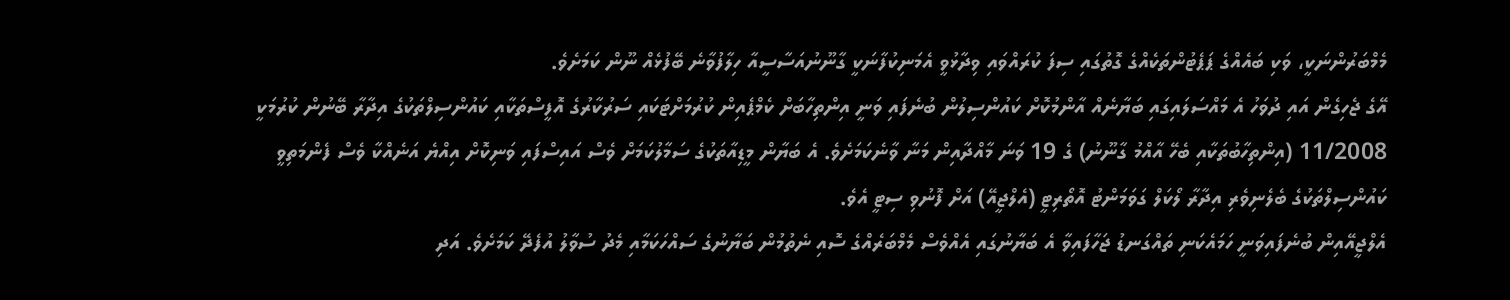މެމްބަރުންނަކީ، ވަކި ބައެއްގެ ޕަޕެޓުންތަކެއްގެ ގޮތުގައި ސިފަ ކުރައްވައި ވިދާޅުވީ އެމަނިކުފާނަކީ ގާނޫނުއަސާސީއާ ހިލާފުވާނެ ބޭފުޅެއް ނޫން ކަމަށެވެ.
އޭގެ ޖެހިގެން އައި ދުވަހު އެ މައްސަލައިގައި ބަޔާނެއް އާންމުކޮށް ކައުންސިލުން ބުނެފައި ވަނީ އިންތިހާބަށް ކެމްޕެއިން ކުރުމަށްޓަކައި ސަރުކާރުގެ އޮފީސްތަކާއި ކައުންސިލްތަކުގެ އިދާރާ ބޭނުން ކުރުމަކީ 11/2008 (އިންތިހާބުތަކާއި ބެހޭ އާއްމު ގާނޫނު) ގެ 19 ވަނަ މާއްދާއިން މަނާ ވާނެކަމަށެވެ. އެ ބަޔާން މީޑިއާތަކުގެ ސަމާލުކަމަށް ވެސް އައިސްފައި ވަނިކޮށް އިއްޔެ އަނެއްކާ ވެސް ފެންމަތިވީ ކައުންސިލްތަކުގެ ބެލެނިވެރި އިދާރާ ލޯކަލް ގަވަމަންޓު އޮތޯރިޓީ (އެލްޖީއޭ) އަށް ފޮނުވި ސިޓީ އެވެ.
އެލްޖީއޭއިން ބުނެފައިވަނީ ހަމައެކަނި ތައްގަނޑު ޖަހާފައިވާ އެ ބަޔާނުގައި އެއްވެސް މެމްބަރެއްގެ ސޮއި ނެތުމުން ބަޔާނުގެ ސައްހަކަމާއި މެދު ސުވާލު އުފެދޭ ކަމަށެވެ. އަދި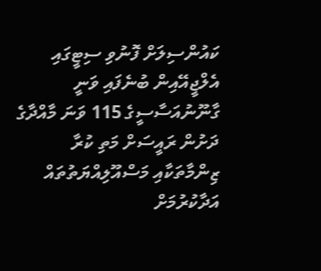ކައުންސިލަށް ފޮނުވި ސިޓީގައި އެލްޖީއޭއިން ބުނެފައި ވަނީ ގާނޫނުއަސާސީގެ 115 ވަނަ މާއްދާގެ ދަށުން ރައީސަށް މަތި ކުރާ ޒިންމާތަކާއި މަސްއޫލިއްޔަތުތައް އަދާކުރުމަށް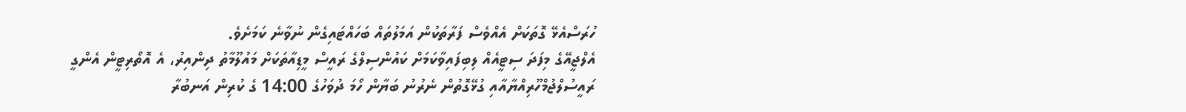ހުރަސްއެޅޭ ގޮތަކަށް އެއްވެސް ފަރާތަކުން އަމަލުތައް ބަހައްޓައިގެން ނުވާނެ ކަމަށެވެ.
އެލްޖީއޭގެ މިފަދަ ސިޓީއެއް ލިބިފައިވާކަމަށް ކައުންސިލްގެ ރައީސް މީޑިއާތަކަށް މައުލޫމާތު ދިންއިރު، އެ އޮތޯރިޓީން އެންގީ ރައީސުލްޖުމްހޫރިއްޔާއާއި ގުޅޭގޮތުން ނެރުނު ބަޔާން ހޯމަ ދުވަހުގެ 14:00 ގެ ކުރިން އަނބުރާ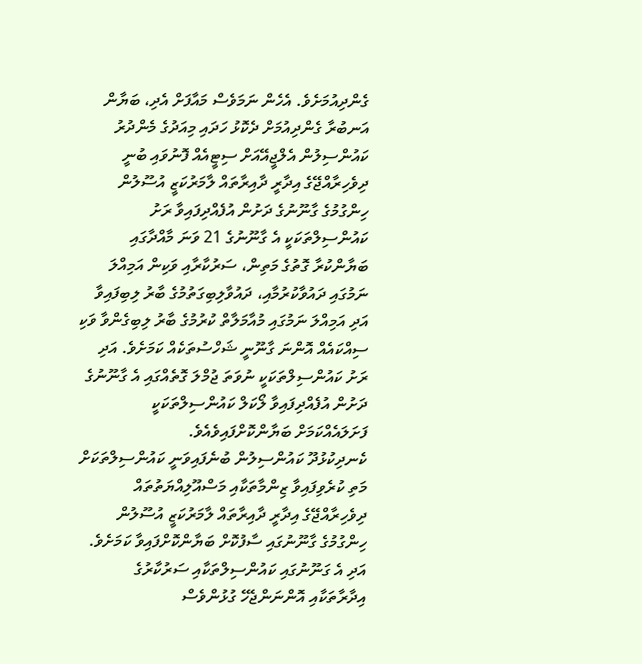ގެންދިއުމަށެވެ. އެހެން ނަމަވެސް މައާފަށް އެދި، ބަޔާން އަނބުރާ ގެންދިއުމަށް ދެކޮޅު ހަދައި މިއަދުގެ މެންދުރު ކައުންސިލުން އެލްޖީއޭއަށް ސިޓީއެއް ފޮނުވައި ބުނީ ދިވެހިރާއްޖޭގެ އިދާރީ ދާއިރާތައް ލާމަރުކަޒީ އުސޫލުން ހިންގުމުގެ ގާނޫނުގެ ދަށުން އުފެއްދިފައިވާ ރަށު ކައުންސިލްތަކަކީ އެ ގާނޫނުގެ 21 ވަނަ މާއްދާގައި ބަޔާންކުރާ ގޮތުގެ މަތިން، ސަރުކާރާއި ވަކިން އަމިއްލަ ނަމުގައި ދައުވާކުރުމާއި، ދައުވާލިބިގަތުމުގެ ބާރު ލިބިފައިވާ އަދި އަމިއްލަ ނަމުގައި މުއާމަލާތް ކުރުމުގެ ބާރު ލިބިގެންވާ ވަކި ސިއްކައެއް އޮންނަ ގާނޫނީ ޝަހްސުތަކެއް ކަމަށެވެ. އަދި ރަށު ކައުންސިލްތަކަކީ ނުވަތަ ޖުމްލަ ގޮތެއްގައި އެ ގާނޫނުގެ ދަށުން އުފެއްދިފައިވާ ލޯކަލް ކައުންސިލްތަކަކީ ފަށަލައެއްކަމަށް ބަޔާންކޮށްފައިވެއެވެ.
ކެނދިކުޅުދޫ ކައުންސިލުން ބުނެފައިވަނީ ކައުންސިލްތަކަށް މަތި ކުރެވިފައިވާ ޒިންމާތަކާއި މަސްއޫލިއްޔަތުތައް ދިވެހިރާއްޖޭގެ އިދާރީ ދާއިރާތައް ލާމަރުކަޒީ އުސޫލުން ހިންގުމުގެ ގާނޫނުގައި ސާފުކޮށް ބަޔާންކޮށްފައިވާ ކަމަށެވެ. އަދި އެ ގަނޫނުގައި ކައުންސިލްތަކާއި ސަރުކާރުގެ އިދާރާތަކާއި އޮންނަންޖެހޭ ގުޅުންވެސް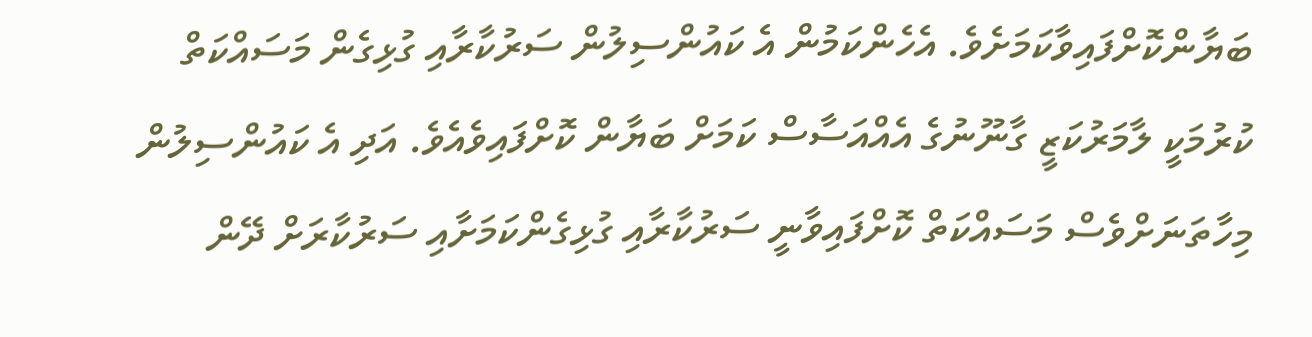ބަޔާންކޮށްފައިވާކަމަށެވެ. އެހެންކަމުން އެ ކައުންސިލުން ސަރުކާރާއި ގުޅިގެން މަސައްކަތް ކުރުމަކީ ލާމަރުކަޒީ ގާނޫނުގެ އެއްއަސާސް ކަމަށް ބަޔާން ކޮށްފައިވެއެވެ. އަދި އެ ކައުންސިލުން މިހާތަނަށްވެސް މަސައްކަތް ކޮށްފައިވާނީ ސަރުކާރާއި ގުޅިގެންކަމަށާއި ސަރުކާރަށް ދޭން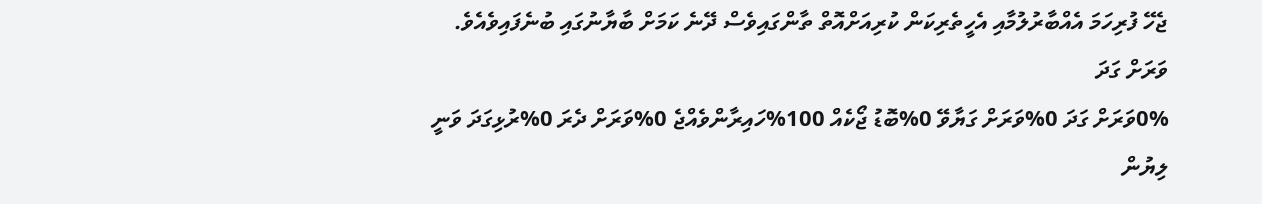ޖެހޭ ފުރިހަމަ އެއްބާރުލުމާއި އެހީތެރިކަން ކުރިއަށްއޮތް ތާންގައިވެސް ދޭނެ ކަމަށް ބާޔާނުގައި ބުނެފައިވެއެވެ.
ވަރަށް ގަދަ
0%ވަރަށް ގަދަ 0%ވަރަށް ގަޔާވޭ 0%ބޮޑު ޖޯކެއް 100%ހައިރާންވެއްޖެ 0%ވަރަށް ދެރަ 0%ރުޅިގަދަ ވަނީ
ލިޔުން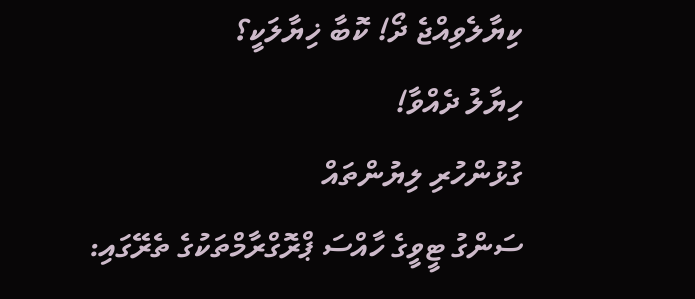ކިޔާލެވިއްޖެ ދޯ! ކޮބާ ޚިޔާލަކީ؟
ހިޔާލު ދެއްވާ!
ގުޅުންހުރި ލިޔުންތައް
ސަންގު ޓީވީގެ ހާއްސަ ޕްރޮގްރާމްތަކުގެ ތެރޭގައި: